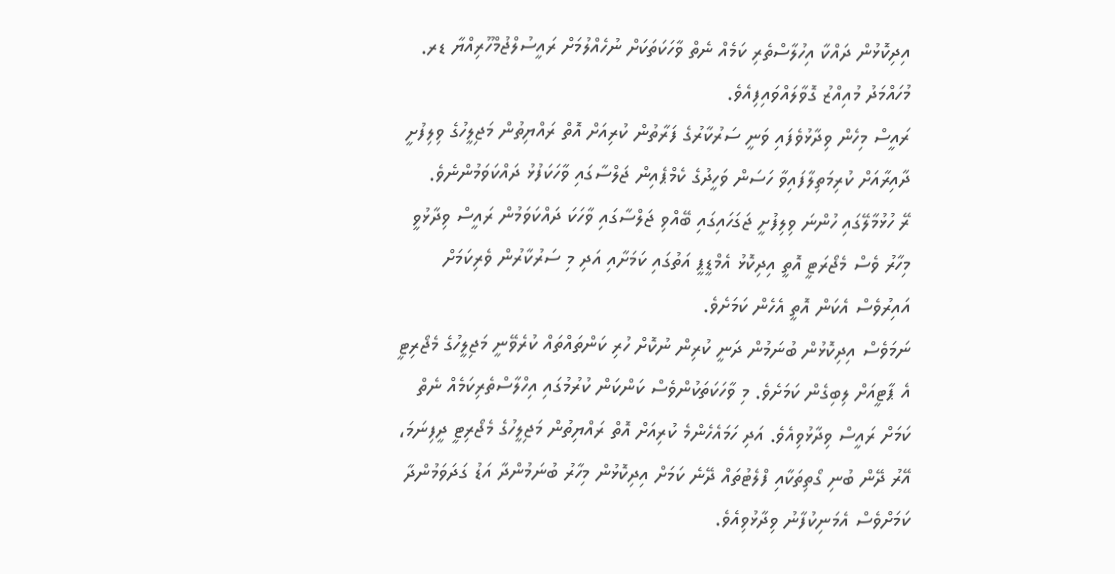އިދިކޮޅުން ދައްކާ އިހުލާސްތެރި ކަމެއް ނެތް ވާހަކަތަކަށް ނުހެއްލުމަށް ރައީސުލްޖުމްހޫރިއްޔާ ޑރ. މުހައްމަދު މުއިއްޒު ގޮވާލައްވައިފިއެވެ.
ރައީސް މިހެން ވިދާޅުވެފައި ވަނީ ސަރުކާރުގެ ފަރާތުން ކުރިއަށް އޮތް ރައްޔިތުން މަޖިލީހުގެ ވިލިފުށީ ދާއިރާއަށް ކުރިމަތިލާފައިވާ ހަސަން ވަހީދުގެ ކެމްޕެއިން ޖަލްސާގައި ވާހަކަފުޅު ދައްކަވަމުންނެވެ.
ރޭ ހުޅުމާލޭގައި ހުންނަ ވިލިފުށީ ޖަގަހައިގައި ބޭއްވި ޖަލްސާގައި ވާހަކަ ދައްކަވަމުން ރައީސް ވިދާޅުވީ މިހާރު ވެސް މެޖޯރަޓީ އޮތީ އިދިކޮޅު އެމްޑީޕީ އަތުގައި ކަމަށާއި އަދި މި ސަރުކާރުން ވެރިކަމަށް އައިރުވެސް އެކަން އޮތީ އެހެން ކަމަށެވެ.
ނަމަވެސް އިދިކޮޅުން ބުނަމުން ދަނީ ކުރިން ނުކޮށް ހުރި ކަންތައްތައް ކުރެވޭނީ މަޖިލީހުގެ މެޖޯރިޓީ އެ ޕާޓީއަށް ލިބިގެން ކަމަށެވެ. މި ވާހަކަތަކުންވެސް ކަންކަން ކުރުމުގައި އިހްލާސްތެރިކަމެއް ނެތް ކަމަށް ރައީސް ވިދާޅުވިއެވެ. އަދި ހަމައެހެންމެ ކުރިއަށް އޮތް ރައްޔިތުން މަޖިލީހުގެ މެޖޯރިޓީ ދީފިނަމަ، އޭރު ދޭން ބުނި ގޯތިތަކާއި ފްލެޓުތައް ދޭނެ ކަމަށް އިދިކޮޅުން މިހާރު ބުނަމުންދާ އަޑު ގަދަވަމުންދާ ކަމަށްވެސް އެމަނިކުފާނު ވިދާޅުވިއެވެ.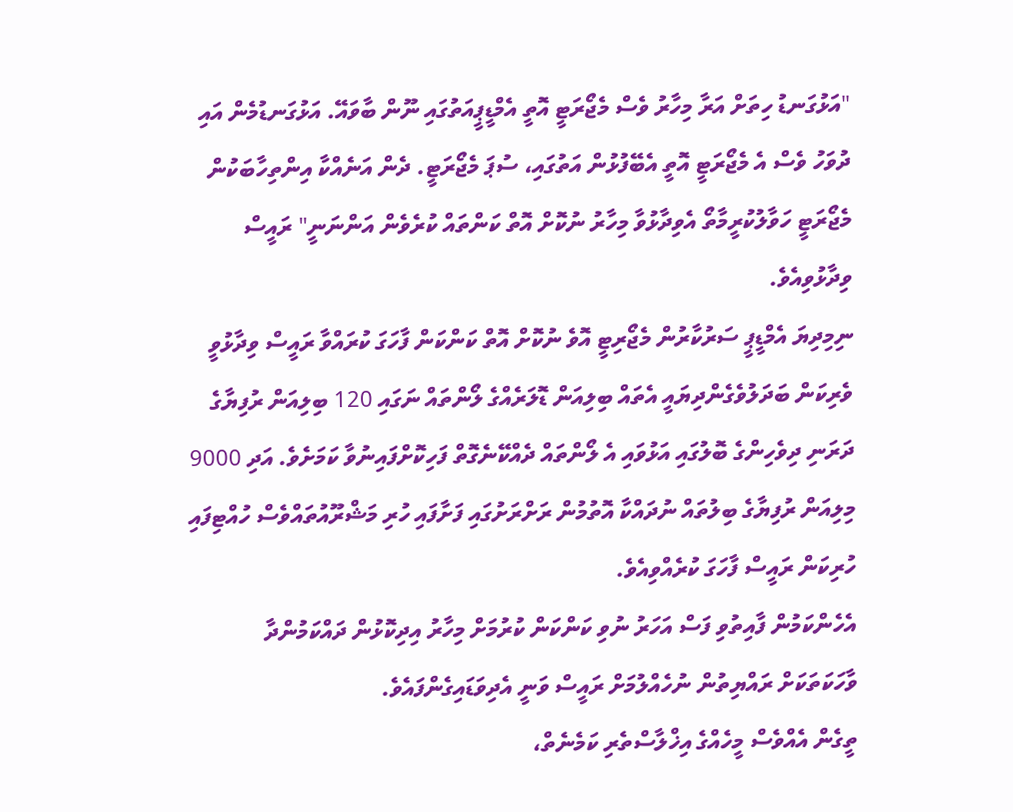"އަޅުގަނޑު ހިތަށް އަރާ މިހާރު ވެސް މެޖޯރަޓީ އޮތީ އެމްޑީޕީއަތުގައި ނޫން ބާވައޭ. އަޅުގަނޑުމެން އައި ދުވަހު ވެސް އެ މެޖޯރަޓީ އޮތީ އެބޭފުޅުން އަތުގައި، ސުޕަ މެޖޯރަޓީ. ދެން އަނެއްކާ އިންތިހާބަކުން މެޖޯރަޓީ ހަވާލުކުރީމާތޯ އެވިދާޅުވާ މިހާރު ނުކޮށް އޮތް ކަންތައް ކުރެވެން އަންނަނީ" ރައީސް ވިދާޅުވިއެވެ.
ނިމިދިޔަ އެމްޑީޕީ ސަރުކާރުން މެޖޯރިޓީ އޮވެ ނުކޮށް އޮތް ކަންކަން ފާހަގަ ކުރައްވާ ރައީސް ވިދާޅުވީ ވެރިކަން ބަދަލުވެގެންދިޔައީ އެތައް ބިލިއަން ޑޮލަރެއްގެ ލޯންތައް ނަގައި 120 ބިލިއަން ރުފިޔާގެ ދަރަނި ދިވެހިންގެ ބޮލުގައި އަޅުވައި އެ ލޯންތައް ދެއްކޭނެގޮތް ފަހިކޮށްފައިނުވާ ކަމަށެވެ. އަދި 9000 މިލިއަން ރުފިޔާގެ ބިލުތައް ނުދައްކާ އޮތުމުން ރަށްރަށުގައި ފަށާފައި ހުރި މަޝްރޫއުތައްވެސް ހުއްޓިފައި ހުރިކަން ރައީސް ފާހަގަ ކުރެއްވިއެވެ.
އެހެންކަމުން ފާއިތުވި ފަސް އަހަރު ނުވި ކަންކަން ކުރުމަށް މިހާރު އިދިކޮޅުން ދައްކަމުންދާ ވާހަކަތަކަށް ރައްޔިތުން ނުހެއްލުމަށް ރައީސް ވަނީ އެދިވަޑައިގެންފައެވެ.
ތީގެން އެއްވެސް މީހެއްގެ އިޚްލާސްތެރި ކަމެނެތް،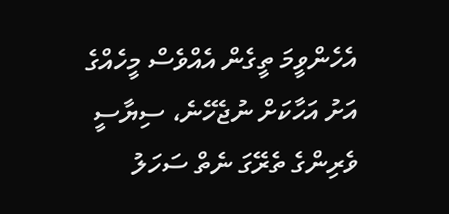އެހެންވީމަ ތީގެން އެއްވެސް މީހެއްގެ އަށު އަހާކަށް ނުޖެހޭނެ، ސިޔާސީ ވެރިންގެ ތެރޭގަ ނެތް ސަހަލު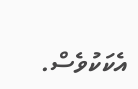އެކަކުވެސް.